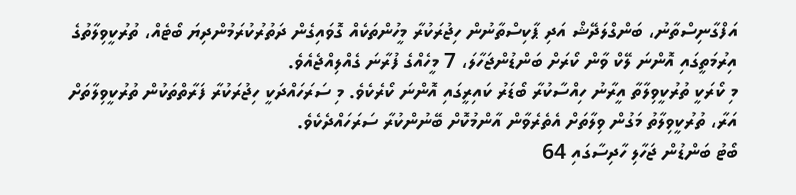އަފްގާނިސްތާނު، ބަންގްލަދޭޝް އަދި ޕާކިސްތާނުން ހިޖުރަކުރާ މީހުންތަކެއް ގޮވައިގެން ދަތުރުކުރަމުންދިޔަ ބޯޓެއް، ތުރުކީވިލާތުގެ އިރުމަތީގައި އޮންނަ ލޭކް ވާން ކޯރަށް ބަންޑުންޖަހާލަ، 7 މީހެއްގެ ފުރާނަ ގެއްލިއްޖެއެވެ.
މި ކޯރަކީ ތުރުކީވިލާތާ އީރާނު ހިއްސާކުރާ ބޯޑަރު ކައިރީގައި އޮންނަ ކޯރެކެވެ. މި ސަރަހައްދަކީ ހިޖުރަކުރާ ފަރާތްތަކުން ތުރުކީވިލާތަށް އަރާ، ތުރުކީވިލާތު މަގުން ވިލާތަށް އެތެރެވާން އާންމުކޮށް ބޭނުންކުރާ ސަރަހައްދެކެވެ.
ބޯޓު ބަންޑުން ޖަހާލި ހާދިސާގައި 64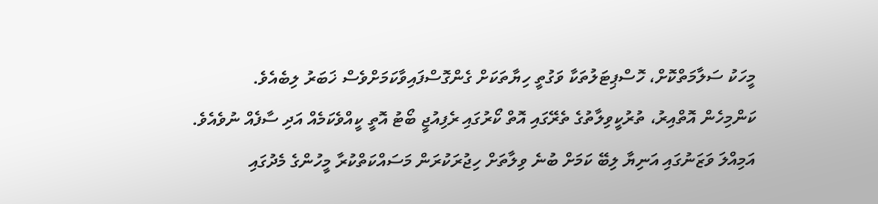މީހަކު ސަލާމަތްކޮށް، ހޮސްޕިޓަލުތަކާ ވަގުތީ ހިޔާތަކަށް ގެންގޮސްފައިވާކަމަށްވެސް ޚަބަރު ލިބެއެވެ.
ކަންމިހެން އޮތްއިރު، ތުރުކީވިލާތުގެ ތެރޭގައި އޮތް ކޯރުގައި ރެފިއުޖީ ބޯޓު އޮތީ ކީއްވެކަމެއް އަދި ސާފެއް ނުވެއެވެ.
އަމިއްލަ ވަޒަނުގައި އަނިޔާ ލިބޭ ކަމަށް ބުނެ ވިލާތަށް ހިޖުރަކުރަން މަސައްކަތްކުރާ މީހުންގެ މެދުގައި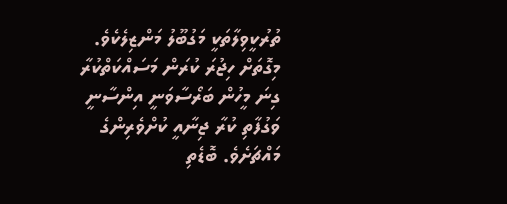ތުރުކީވިލާތަކީ މަގުބޫލު މަންޒިލެކެވެ. މިގޮތަށް ހިޖުރަ ކުރަން މަސައްކަތްކުރާ ގިނަ މީހުން ބަރޯސާވަނީ އިންސާނީ ވަގުފާތި ކުރާ ޖިނާއީ ކުށްވެރިންގެ މައްޗަށެވެ. ބޮޑެތި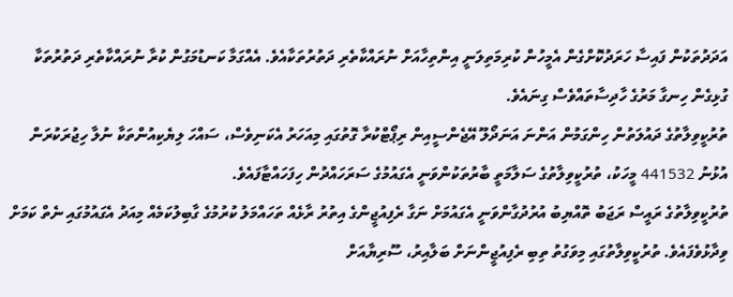އަދަދުތަކުން ފައިސާ ހަރަދުކޮށްގެން އެމީހުން ކުރިމަތިލަނީ އިންތިހާއަށް ނުރައްކާތެރި ދަތުރުތަކާއެވެ. އެއްގަމާ ކަނޑުމަގުން ކުރާ ނުރައްކާތެރި ދަތުރުތަކާ ގުޅިގެން ހިނގާ މަރުގެ ހާދިސާތައްވެސް ގިނައެވެ.
ތުރުކީވިލާތުގެ ދައުލަތުން ހިންގަމުން އަންނަ އަނަދޯލޫ އޭޖެންސީއިން ރިޕޯޓްކުރާ ގޮތުގައި މިއަހަރު އެކަނިވެސް، ސައްހަ ލިޔެކިއުންތަކާ ނުލާ ހިޖުރަކުރަން އުޅުނު 441532 މީހަކު، ތުރުކީވިލާތުގެ ސަލާމަތީ ބާރުތަކުންވަނީ އެގައުމުގެ ސަރަހައްދުން ހިފަހައްޓާފައެވެ.
ތުރުކީވިލާތުގެ ރައީސް ރަޖަބު ތޮއްޔިބު އުރުދުގާންވަނީ އެގައުމަށް ނަގާ ރެފިއުޖީންގެ އިތުރު ރާޅެއް ތަހައްމަލު ކުރުމުގެ ގާބިލުކަމެއް މިއަދު އެގައުމުގައި ނެތް ކަމަށް ވިދާޅުވެފައެވެ. ތުރުކީވިލާތުގައި މިވަގުތު ތިބި ރެފިއުޖީންނަށް ބަލާއިރު، ސޫރިޔާއަށް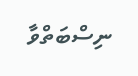ނިސްބަތްވާ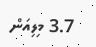3.7 މިލިއަން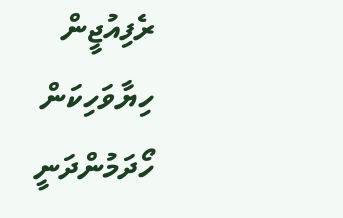ރެފިއުޖީން ހިޔާވަހިކަން ހޯދަމުންދަނީ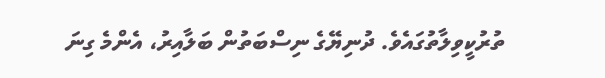ތުރުކީވިލާތުގައެވެ. ދުނިޔޭގެ ނިސްބަތުން ބަލާއިރު، އެންމެ ގިނަ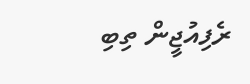ރެފިއުޖީން ތިބި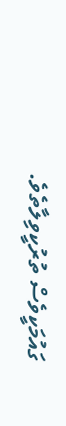ގައުމަކީވެސް ތުރުކީވިލާތެވެ.